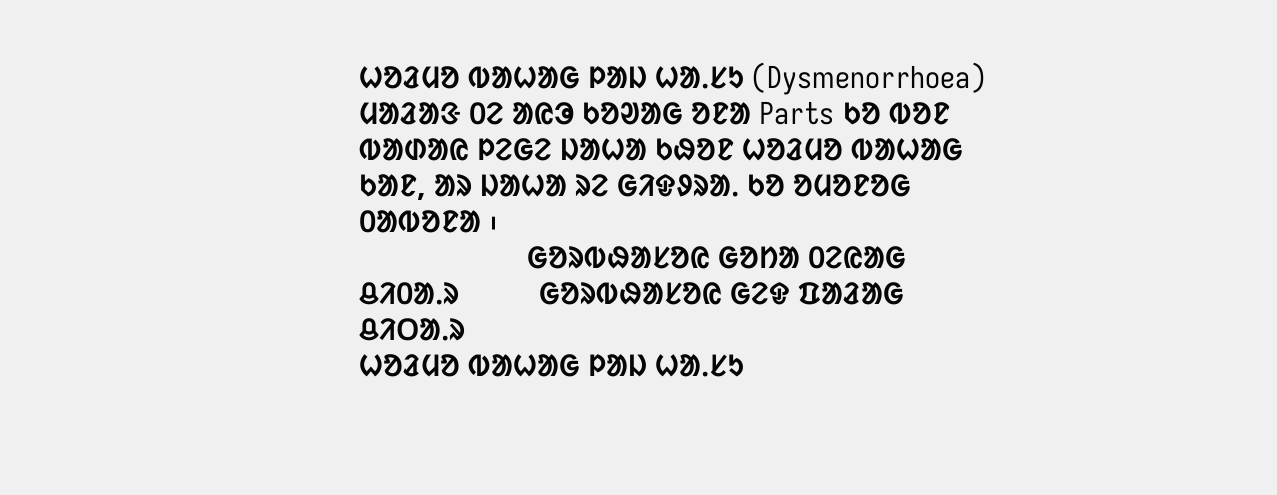ᱦᱚᱲᱢᱚ ᱵᱟᱦᱟᱜ ᱞᱟᱡ ᱦᱟᱹᱥᱩ (Dysmenorrhoea)
ᱢᱟᱲᱟᱝ ᱐ᱮ ᱟᱭᱳ ᱠᱚᱣᱟᱜ ᱚᱱᱟ Parts ᱠᱚ ᱵᱚᱱ ᱵᱟᱰᱟᱭ ᱞᱮᱜᱮ ᱡᱟᱦᱟ ᱠᱷᱚᱱ ᱦᱚᱲᱢᱚ ᱵᱟᱦᱟᱜ ᱠᱟᱱ, ᱟᱨ ᱡᱟᱦᱟ ᱨᱮ ᱜᱤᱫᱽᱨᱟᱹ ᱠᱚ ᱚᱢᱚᱱᱚᱜ ᱐ᱟᱵᱚᱱᱟ ᱾
                     ᱜᱚᱨᱵᱷᱟᱥᱚᱭ ᱜᱚᱴᱟ ᱐ᱮᱭᱟᱜ ᱪᱤ᱐ᱟᱹᱨ          ᱜᱚᱨᱵᱷᱟᱥᱚᱭ ᱜᱮᱫ ᱯᱟᱲᱟᱜ ᱪᱤᱛᱟᱹᱨ
ᱦᱚᱲᱢᱚ ᱵᱟᱦᱟᱜ ᱞᱟᱡ ᱦᱟᱹᱥᱩ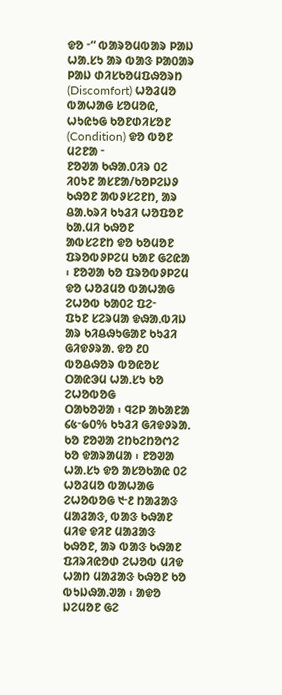ᱫᱚ ᱼ“ ᱵᱟᱨᱚᱢᱵᱟᱨ ᱞᱟᱡ ᱦᱟᱹᱥᱩ ᱟᱨ ᱵᱟᱝ ᱞᱟ᱐ᱟᱨ ᱞᱟᱡ ᱰᱤᱥᱠᱚᱢᱯᱷᱚᱨᱴ
(Discomfort) ᱦᱚᱲᱢᱚ ᱵᱟᱦᱟᱜ ᱥᱚᱢᱚᱭ, ᱦᱩᱭᱩᱜ ᱠᱚᱱᱰᱤᱥᱚᱱ (Condition) ᱫᱚ ᱵᱚᱱ ᱢᱮᱱᱟ ᱼ
ᱱᱚᱣᱟ ᱠᱷᱟᱹ᱐ᱤᱨ ᱐ᱮ ᱤ᱐ᱩᱱ ᱟᱥᱱᱟ/ᱠᱚᱞᱮᱡᱽ ᱠᱷᱚᱱ ᱟᱵᱽᱥᱮᱱᱴ, ᱟᱨ ᱪᱟᱹᱠᱨᱤ ᱠᱩᱲᱤ ᱦᱚᱯᱚᱱ ᱠᱟᱹᱢᱤ ᱠᱷᱚᱱ
ᱟᱵᱥᱮᱱᱴ ᱫᱚ ᱠᱚᱢᱚᱱ ᱯᱨᱚᱵᱽᱞᱮᱢ ᱠᱟᱱ ᱜᱮᱭᱟ ᱾ ᱱᱚᱣᱟ ᱠᱚ ᱯᱨᱚᱵᱽᱞᱮᱢ ᱫᱚ ᱦᱚᱲᱢᱚ ᱵᱟᱦᱟᱜ ᱮᱦᱚᱵ ᱠᱟ᱐ᱮ ᱯᱮᱼ
ᱯᱩᱱ ᱥᱮᱨᱢᱟ ᱫᱷᱟᱹᱵᱤᱡ ᱟᱨ ᱠᱤᱪᱷᱩᱜᱟᱱ ᱠᱩᱲᱤ ᱜᱤᱫᱽᱨᱟᱹ ᱫᱚ ᱒᱐ ᱵᱚᱪᱷᱚᱨ ᱵᱚᱭᱚᱥ ᱛᱟᱭᱳᱢ ᱦᱟᱹᱥᱩ ᱠᱚ ᱮᱦᱚᱵᱚᱜ
ᱛᱟᱠᱚᱣᱟ ᱾ ᱧᱮᱞ ᱟᱠᱟᱱᱟ ᱔᱕ᱼ᱙᱐% ᱠᱩᱲᱤ ᱜᱤᱫᱽᱨᱟᱹ ᱠᱚ ᱱᱚᱣᱟ ᱮᱴᱠᱮᱴᱚᱬᱮ ᱠᱚ ᱫᱟᱨᱟᱢᱟ ᱾ ᱱᱚᱣᱟ ᱦᱟᱹᱥᱩ ᱫᱚ ᱟᱥᱚᱠᱟᱭ ᱐ᱮ ᱦᱚᱲᱢᱚ ᱵᱟᱦᱟᱜ ᱮᱦᱚᱵᱚᱜ ᱑ᱼ᱒ ᱴᱟᱲᱟᱝ ᱢᱟᱲᱟᱝ, ᱵᱟᱝ ᱠᱷᱟᱱ ᱢᱤᱫ ᱫᱤᱱ ᱢᱟᱲᱟᱝ ᱠᱷᱚᱱ, ᱟᱨ ᱵᱟᱝ ᱠᱷᱟᱱ ᱯᱤᱨᱤᱭᱚᱰ ᱮᱦᱚᱵ ᱢᱤᱫ ᱦᱟᱴ ᱢᱟᱲᱟᱝ ᱠᱷᱚᱱ ᱠᱚ ᱵᱩᱡᱷᱟᱹᱣᱟ ᱾ ᱟᱫᱚ ᱡᱮᱢᱚᱱ ᱜᱮ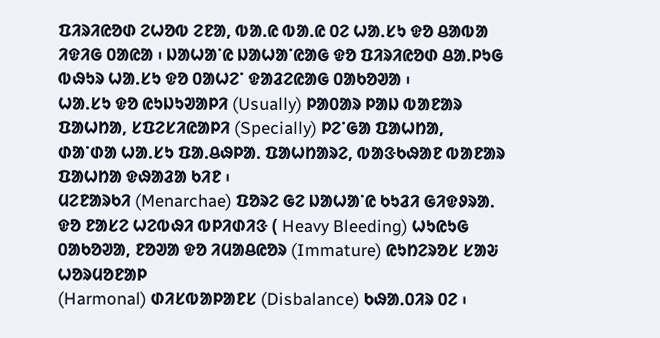ᱯᱤᱨᱤᱭᱚᱰ ᱮᱦᱚᱵ ᱮᱱᱟ, ᱵᱟᱹᱭ ᱵᱟᱹᱭ ᱐ᱮ ᱦᱟᱹᱥᱩ ᱫᱚ ᱪᱟᱵᱟ ᱤᱫᱤᱜ ᱐ᱟᱭᱟ ᱾ ᱡᱟᱦᱟᱸᱭ ᱡᱟᱦᱟᱸᱭᱟᱜ ᱫᱚ ᱯᱤᱨᱤᱭᱚᱰ ᱪᱟᱹᱞᱩᱜ ᱵᱷᱩᱨ ᱦᱟᱹᱥᱩ ᱫᱚ ᱐ᱟᱦᱮᱸ ᱫᱟᱲᱮᱭᱟᱜ ᱐ᱟᱠᱚᱣᱟ ᱾
ᱦᱟᱹᱥᱩ ᱫᱚ ᱭᱩᱡᱩᱣᱟᱞᱤ (Usually) ᱞᱟ᱐ᱟᱨ ᱞᱟᱡ ᱵᱟᱱᱟᱨ ᱯᱟᱦᱴᱟ, ᱥᱯᱮᱥᱤᱭᱟᱞᱤ (Specially) ᱞᱮᱸᱜᱟ ᱯᱟᱦᱴᱟ, ᱰᱟᱸᱰᱟ ᱦᱟᱹᱥᱩ ᱯᱟᱹᱪᱷᱞᱟᱹ ᱯᱟᱦᱴᱟᱨᱮ, ᱵᱟᱝᱠᱷᱟᱱ ᱵᱟᱱᱟᱨ ᱯᱟᱦᱴᱟ ᱫᱷᱟᱲᱟ ᱠᱤᱱ ᱾
ᱢᱮᱱᱟᱨᱠᱤ (Menarchae) ᱯᱚᱨᱮ ᱜᱮ ᱡᱟᱦᱟᱸᱭ ᱠᱩᱲᱤ ᱜᱤᱫᱽᱨᱟᱹ ᱫᱚ ᱱᱟᱥᱮ ᱦᱮᱵᱷᱤ ᱵᱞᱤᱰᱤᱝ ( Heavy Bleeding) ᱦᱩᱭᱩᱜ ᱐ᱟᱠᱚᱣᱟ, ᱱᱚᱣᱟ ᱫᱚ ᱤᱢᱟᱪᱭᱚᱨ (Immature) ᱭᱩᱴᱮᱨᱚᱥ ᱥᱟᱶ ᱦᱚᱨᱢᱚᱱᱟᱞ
(Harmonal) ᱰᱤᱥᱵᱟᱞᱟᱱᱥ (Disbalance) ᱠᱷᱟᱹ᱐ᱤᱨ ᱐ᱮ ᱾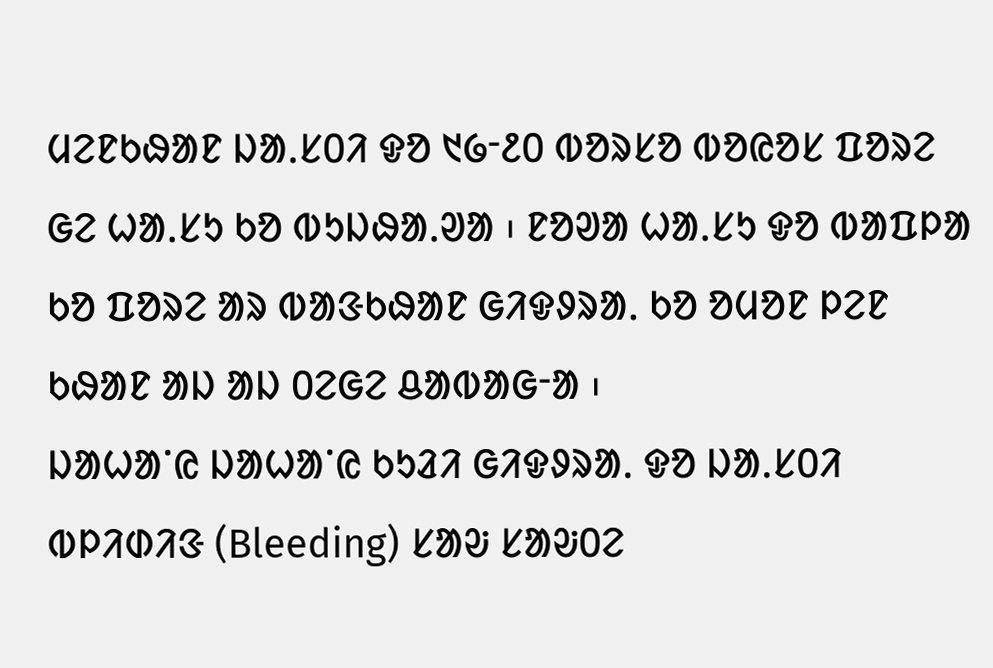ᱢᱮᱱᱠᱷᱟᱱ ᱡᱟᱹᱥ᱐ᱤ ᱫᱚ ᱑᱙ᱼ᱒᱐ ᱵᱚᱨᱥᱚ ᱵᱚᱭᱚᱥ ᱯᱚᱨᱮ
ᱜᱮ ᱦᱟᱹᱥᱩ ᱠᱚ ᱵᱩᱡᱷᱟᱹᱣᱟ ᱾ ᱱᱚᱣᱟ ᱦᱟᱹᱥᱩ ᱫᱚ ᱵᱟᱯᱞᱟ ᱠᱚ ᱯᱚᱨᱮ ᱟᱨ ᱵᱟᱝᱠᱷᱟᱱ ᱜᱤᱫᱽᱨᱟᱹ ᱠᱚ ᱚᱢᱚᱱ ᱞᱮᱱ
ᱠᱷᱟᱱ ᱟᱡ ᱟᱡ ᱐ᱮᱜᱮ ᱪᱟᱵᱟᱜᱼᱟ ᱾
ᱡᱟᱦᱟᱸᱭ ᱡᱟᱦᱟᱸᱭ ᱠᱩᱲᱤ ᱜᱤᱫᱽᱨᱟᱹ ᱫᱚ ᱡᱟᱹᱥ᱐ᱤ ᱵᱞᱤᱰᱤᱝ (Bleeding) ᱥᱟᱶ ᱥᱟᱶ᱐ᱮ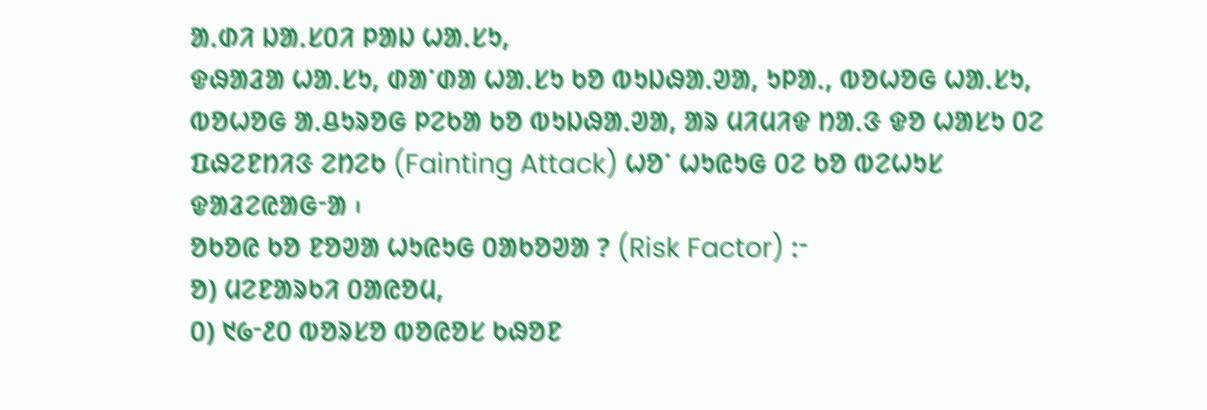ᱟᱹᱰᱤ ᱡᱟᱹᱥ᱐ᱤ ᱞᱟᱡ ᱦᱟᱹᱥᱩ,
ᱫᱷᱟᱲᱟ ᱦᱟᱹᱥᱩ, ᱰᱟᱸᱰᱟ ᱦᱟᱹᱥᱩ ᱠᱚ ᱵᱩᱡᱷᱟᱹᱣᱟ, ᱩᱞᱟᱹ, ᱵᱚᱦᱚᱜ ᱦᱟᱹᱥᱩ, ᱵᱚᱦᱚᱜ ᱟᱹᱪᱩᱨᱚᱜ ᱞᱮᱠᱟ ᱠᱚ ᱵᱩᱡᱷᱟᱹᱣᱟ, ᱟᱨ ᱢᱤᱢᱤᱫ ᱴᱟᱹᱝ ᱫᱚ ᱦᱟᱥᱩ ᱐ᱮ ᱯᱷᱮᱱᱴᱤᱝ ᱮᱴᱮᱠ (Fainting Attack) ᱦᱚᱸ ᱦᱩᱭᱩᱜ ᱐ᱮ ᱠᱚ ᱵᱮᱦᱩᱥ
ᱫᱟᱲᱮᱭᱟᱜᱼᱟ ᱾
ᱚᱠᱚᱭ ᱠᱚ ᱱᱚᱣᱟ ᱦᱩᱭᱩᱜ ᱐ᱟᱠᱚᱣᱟ ? (Risk Factor) ᱺᱼ
ᱚ) ᱢᱮᱱᱟᱨᱠᱤ ᱐ᱟᱭᱚᱢ,
᱐) ᱑᱙ᱼ᱒᱐ ᱵᱚᱨᱥᱚ ᱵᱚᱭᱚᱥ ᱠᱷᱚᱱ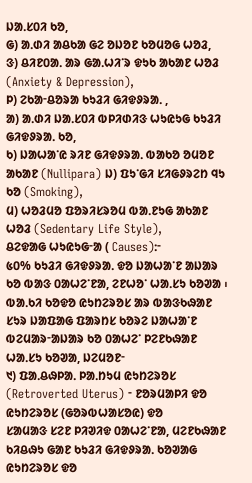ᱡᱟᱹᱥ᱐ᱤ ᱠᱚ,
ᱜ) ᱟᱹᱰᱤ ᱟᱪᱠᱟ ᱜᱮ ᱚᱡᱚᱱ ᱠᱚᱢᱚᱜ ᱦᱚᱲ,
ᱝ) ᱪᱤᱱ᱐ᱟᱹ ᱟᱨ ᱜᱟᱹᱦᱤᱸᱨ ᱫᱩᱠ ᱟᱠᱟᱱ ᱦᱚᱲ (Anxiety & Depression),
ᱞ) ᱮᱠᱟᱼᱪᱚᱨᱟ ᱠᱩᱲᱤ ᱜᱤᱫᱽᱨᱟᱹ ,
ᱟ) ᱟᱹᱰᱤ ᱡᱟᱹᱥ᱐ᱤ ᱵᱞᱤᱰᱤᱝ ᱦᱩᱭᱩᱜ ᱠᱩᱲᱤ ᱜᱤᱫᱽᱨᱟᱹ ᱠᱚ,
ᱠ) ᱡᱟᱦᱟᱸᱭ ᱨᱤᱱ ᱜᱤᱫᱽᱨᱟᱹ ᱵᱟᱠᱚ ᱚᱢᱚᱱ ᱟᱠᱟᱱ (Nullipara) ᱡ) ᱯᱩᱸᱜᱤ ᱥᱤᱜᱽᱨᱮᱴ ᱧᱩ ᱠᱚ (Smoking),
ᱢ) ᱦᱚᱲᱢᱚ ᱯᱚᱨᱤᱥᱨᱚᱢ ᱵᱟᱹᱱᱩᱜ ᱟᱠᱟᱱ ᱦᱚᱲ (Sedentary Life Style),
ᱪᱮᱫᱟᱜ ᱦᱩᱭᱩᱜᱼᱟ ( Causes)ᱺᱼ
᱕᱐% ᱠᱩᱲᱤ ᱜᱤᱫᱽᱨᱟᱹ ᱫᱚ ᱡᱟᱦᱟᱸᱱ ᱟᱡᱟᱨ ᱠᱚ ᱵᱟᱝ ᱐ᱟᱦᱮᱸᱱᱟ, ᱮᱱᱦᱚᱸ ᱦᱟᱹᱥᱩ ᱠᱚᱣᱟ ᱾ ᱵᱟᱹᱠᱤ ᱠᱚᱫᱚ ᱭᱩᱴᱮᱨᱚᱥ ᱟᱨ ᱵᱟᱝᱠᱷᱟᱱ ᱥᱩᱨ ᱡᱟᱯᱟᱜ ᱯᱟᱨᱴᱥ ᱠᱚᱨᱮ ᱡᱟᱦᱟᱸᱱ ᱵᱮᱢᱟᱨᱼᱟᱡᱟᱨ ᱠᱚ ᱐ᱟᱦᱮᱸ ᱞᱮᱱᱠᱷᱟᱱ ᱦᱟᱹᱥᱩ ᱠᱚᱣᱟ, ᱡᱮᱢᱚᱱᱼ
᱑) ᱯᱟᱹᱪᱷᱞᱟᱹ ᱞᱟᱹᱴᱩᱢ ᱭᱩᱴᱮᱨᱚᱥ (Retroverted Uterus) ᱼ ᱱᱚᱨᱢᱟᱞᱤ ᱫᱚ ᱭᱩᱴᱮᱨᱚᱥ (ᱜᱚᱨᱵᱦᱟᱥᱚᱭ) ᱫᱚ
ᱥᱟᱢᱟᱝ ᱥᱮᱱ ᱞᱤᱣᱤᱫ ᱐ᱟᱦᱮᱸᱱᱟ, ᱢᱮᱱᱠᱷᱟᱱ ᱠᱤᱪᱷᱩ ᱜᱟᱱ ᱠᱩᱲᱤ ᱜᱤᱫᱽᱨᱟᱹ ᱠᱚᱣᱟᱜ ᱭᱩᱴᱮᱨᱚᱥ ᱫᱚ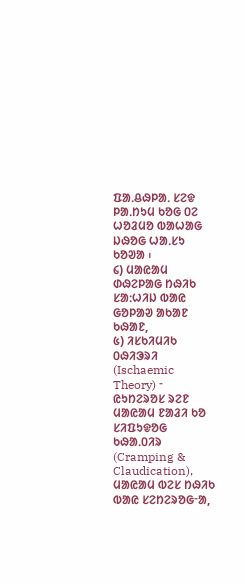ᱯᱟᱹᱪᱷᱞᱟᱹ ᱥᱮᱫ ᱞᱟᱹᱴᱩᱢ ᱠᱚᱜ ᱐ᱮ ᱦᱚᱲᱢᱚ ᱵᱟᱦᱟᱜ ᱡᱷᱚᱜ ᱦᱟᱹᱥᱩ ᱠᱚᱣᱟ ᱾
᱔) ᱢᱟᱭᱟᱢ ᱰᱷᱮᱞᱟᱜ ᱴᱷᱤᱠ ᱥᱟᱺᱦᱤᱡ ᱵᱟᱭ ᱜᱚᱞᱟᱣ ᱟᱠᱟᱱ ᱠᱷᱟᱱ,
᱕) ᱤᱥᱠᱤᱢᱤᱠ ᱐ᱷᱤᱳᱨᱤ (Ischaemic Theory) ᱼ ᱭᱩᱴᱮᱨᱚᱥ ᱨᱮᱱ ᱢᱟᱭᱟᱢ ᱱᱟᱲᱤ ᱠᱚ ᱥᱤᱯᱩᱫᱚᱜ ᱠᱷᱟᱹ᱐ᱤᱨ
(Cramping & Claudication), ᱢᱟᱭᱟᱢ ᱵᱮᱥ ᱴᱷᱤᱠ ᱵᱟᱭ ᱥᱮᱴᱮᱨᱚᱜᱼᱟ,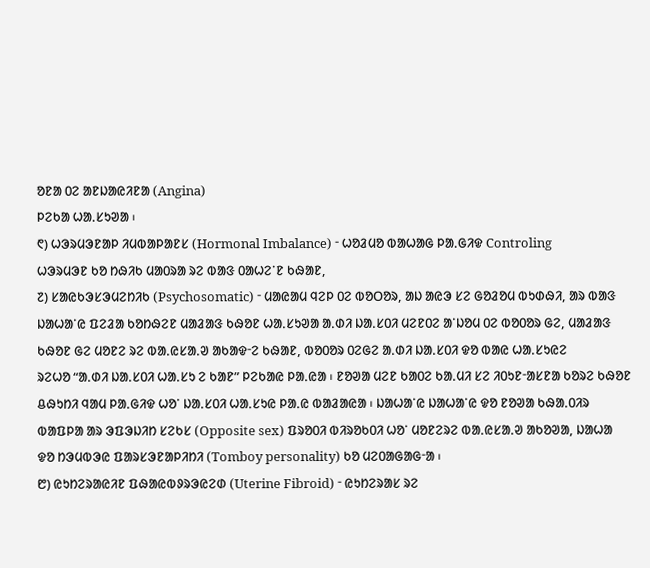ᱚᱱᱟ ᱐ᱮ ᱟᱱᱡᱟᱭᱤᱱᱟ (Angina)
ᱞᱮᱠᱟ ᱦᱟᱹᱥᱩᱣᱟ ᱾
᱖) ᱦᱳᱨᱢᱳᱱᱟᱞ ᱤᱢᱵᱟᱞᱟᱱᱥ (Hormonal Imbalance) ᱼ ᱦᱚᱲᱢᱚ ᱵᱟᱦᱟᱜ ᱞᱟᱹᱜᱤᱫ Controling
ᱦᱳᱨᱢᱳᱱ ᱠᱚ ᱴᱷᱤᱠ ᱢᱟ᱐ᱨᱟ ᱨᱮ ᱵᱟᱝ ᱐ᱟᱦᱮᱸᱱ ᱠᱷᱟᱱ,
᱗) ᱥᱟᱭᱠᱳᱥᱳᱢᱮᱴᱤᱠ (Psychosomatic) ᱼ ᱢᱟᱭᱟᱢ ᱧᱮᱞ ᱐ᱮ ᱵᱚᱛᱚᱨ, ᱟᱡ ᱟᱭᱳ ᱥᱮ ᱜᱚᱲᱚᱢ ᱵᱩᱰᱷᱤ, ᱟᱨ ᱵᱟᱝ
ᱡᱟᱦᱟᱸᱭ ᱯᱮᱲᱟ ᱠᱚᱴᱷᱮᱱ ᱢᱟᱲᱟᱝ ᱠᱷᱚᱱ ᱦᱟᱹᱥᱩᱣᱟ ᱟᱹᱰᱤ ᱡᱟᱹᱥ᱐ᱤ ᱢᱮᱱ᱐ᱮ ᱟᱸᱡᱚᱢ ᱐ᱮ ᱵᱚ᱐ᱚᱨ ᱜᱮ, ᱢᱟᱲᱟᱝ
ᱠᱷᱚᱱ ᱜᱮ ᱢᱚᱱᱮ ᱨᱮ ᱵᱟᱹᱭᱥᱟᱹᱣ ᱟᱠᱟᱫᱼᱮ ᱠᱷᱟᱱ, ᱵᱚ᱐ᱚᱨ ᱐ᱮᱜᱮ ᱟᱹᱰᱤ ᱡᱟᱹᱥ᱐ᱤ ᱫᱚ ᱵᱟᱭ ᱦᱟᱹᱥᱩᱭᱮ
ᱨᱮᱦᱚ “ᱟᱹᱰᱤ ᱡᱟᱹᱥ᱐ᱤ ᱦᱟᱹᱥᱩ ᱮ ᱠᱟᱱ” ᱞᱮᱠᱟᱭ ᱞᱟᱹᱭᱟ ᱾ ᱱᱚᱣᱟ ᱢᱮᱱ ᱠᱟ᱐ᱮ ᱠᱟᱹᱢᱤ ᱥᱮ ᱤ᱐ᱩᱱᱼᱟᱥᱱᱟ ᱠᱚᱨᱮ ᱠᱷᱚᱱ ᱪᱷᱩᱴᱤ ᱧᱟᱢ ᱞᱟᱹᱜᱤᱫ ᱦᱚᱸ ᱡᱟᱹᱥ᱐ᱤ ᱦᱟᱹᱥᱩᱭ ᱞᱟᱹᱭ ᱵᱟᱲᱟᱭᱟ ᱾ ᱡᱟᱦᱟᱸᱭ ᱡᱟᱦᱟᱸᱭ ᱫᱚ ᱱᱚᱣᱟ ᱠᱷᱟᱹ᱐ᱤᱨ
ᱵᱟᱯᱞᱟ ᱟᱨ ᱳᱯᱳᱡᱤᱴ ᱥᱮᱠᱥ (Opposite sex) ᱯᱨᱚ᱐ᱤ ᱵᱤᱨᱚᱠ᱐ᱤ ᱦᱚᱸ ᱢᱚᱱᱮᱨᱮ ᱵᱟᱹᱭᱥᱟᱹᱣ ᱟᱠᱚᱣᱟ, ᱡᱟᱦᱟ
ᱫᱚ ᱴᱳᱢᱵᱳᱭ ᱯᱟᱨᱥᱳᱱᱟᱞᱤᱴᱤ (Tomboy personality) ᱠᱚ ᱢᱮ᱐ᱟᱜᱟᱜᱼᱟ ᱾
᱘) ᱭᱩᱴᱮᱨᱟᱭᱤᱱ ᱯᱷᱟᱭᱵᱽᱨᱳᱭᱮᱰ (Uterine Fibroid) ᱼ ᱭᱩᱴᱮᱨᱟᱥ ᱨᱮ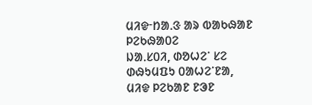ᱢᱤᱫᱼᱴᱟᱹᱝ ᱟᱨ ᱵᱟᱠᱷᱟᱱ ᱞᱮᱠᱷᱟ᱐ᱮ
ᱡᱟᱹᱥ᱐ᱤ, ᱰᱚᱦᱮᱸ ᱥᱮ ᱰᱷᱩᱢᱯᱩ ᱐ᱟᱦᱮᱸᱱᱟ, ᱢᱤᱫ ᱞᱮᱠᱟᱱ ᱱᱳᱱ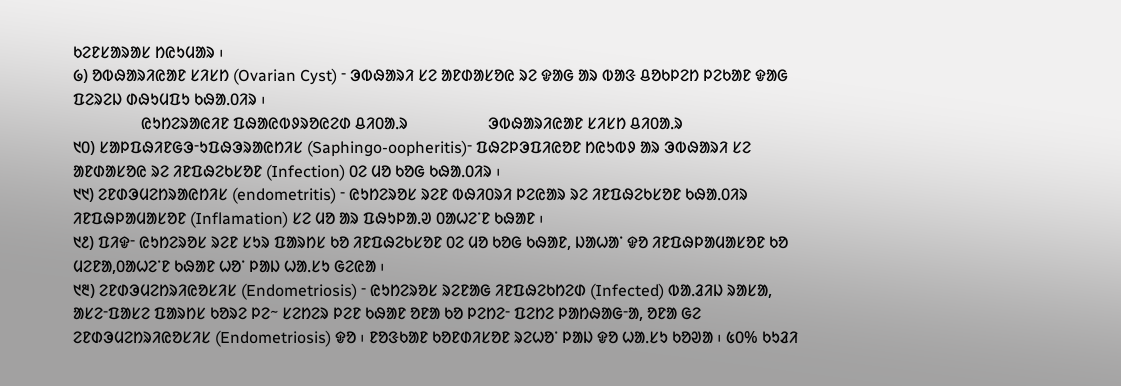ᱠᱮᱱᱥᱟᱨᱟᱥ ᱴᱭᱩᱢᱟᱨ ᱾
᱙) ᱚᱵᱷᱟᱨᱤᱭᱟᱱ ᱥᱤᱥᱴ (Ovarian Cyst) ᱼ ᱳᱵᱷᱟᱨᱤ ᱥᱮ ᱟᱱᱰᱟᱥᱚᱭ ᱨᱮ ᱫᱟᱜ ᱟᱨ ᱵᱟᱝ ᱪᱚᱠᱞᱮᱴ ᱞᱮᱠᱟᱱ ᱫᱟᱜ
ᱯᱮᱨᱮᱡ ᱰᱷᱩᱢᱯᱩ ᱠᱷᱟᱹ᱐ᱤᱨ ᱾
                 ᱭᱩᱴᱮᱨᱟᱭᱤᱱ ᱯᱷᱟᱭᱵᱽᱨᱚᱭᱮᱰ ᱪᱤ᱐ᱟᱹᱨ                    ᱳᱵᱷᱟᱨᱤᱭᱟᱱ ᱥᱤᱥᱴ ᱪᱤ᱐ᱟᱹᱨ
᱑᱐) ᱥᱟᱞᱯᱷᱤᱱᱜᱳᱼᱩᱯᱷᱳᱨᱟᱭᱴᱤᱥ (Saphingo-oopheritis)ᱼ ᱯᱷᱮᱞᱳᱯᱤᱭᱚᱱ ᱴᱭᱩᱵᱽ ᱟᱨ ᱳᱵᱷᱟᱨᱤ ᱥᱮ
ᱟᱱᱰᱟᱥᱚᱭ ᱨᱮ ᱤᱱᱯᱷᱮᱠᱥᱚᱱ (Infection) ᱐ᱮ ᱢᱚ ᱠᱚᱜ ᱠᱷᱟᱹ᱐ᱤᱨ ᱾
᱑᱑) ᱮᱱᱰᱳᱢᱮᱴᱨᱟᱭᱴᱤᱥ (endometritis) ᱼ ᱭᱩᱴᱮᱨᱚᱥ ᱨᱮᱱ ᱵᱷᱤ᱐ᱨᱤ ᱞᱮᱭᱟᱨ ᱨᱮ ᱤᱱᱯᱷᱮᱠᱥᱚᱱ ᱠᱷᱟᱹ᱐ᱤᱨ
ᱤᱱᱯᱷᱞᱟᱢᱟᱥᱚᱱ (Inflamation) ᱥᱮ ᱢᱚ ᱟᱨ ᱯᱷᱩᱞᱟᱹᱣ ᱐ᱟᱦᱮᱸᱱ ᱠᱷᱟᱱ ᱾
᱑᱒) ᱯᱤᱫᱼ ᱭᱩᱴᱮᱨᱚᱥ ᱨᱮᱱ ᱥᱩᱨ ᱯᱟᱨᱴᱥ ᱠᱚ ᱤᱱᱯᱷᱮᱠᱥᱚᱱ ᱐ᱮ ᱢᱚ ᱠᱚᱜ ᱠᱷᱟᱱ, ᱡᱟᱦᱟᱸ ᱫᱚ ᱤᱱᱯᱷᱞᱟᱢᱟᱥᱚᱱ ᱠᱚ ᱢᱮᱱᱟ,᱐ᱟᱦᱮᱸᱱ ᱠᱷᱟᱱ ᱦᱚᱸ ᱞᱟᱡ ᱦᱟᱹᱥᱩ ᱜᱮᱭᱟ ᱾
᱑᱓) ᱮᱱᱰᱳᱢᱮᱴᱨᱤᱭᱚᱥᱤᱥ (Endometriosis) ᱼ ᱭᱩᱴᱮᱨᱚᱥ ᱨᱮᱱᱟᱜ ᱤᱱᱯᱷᱮᱠᱴᱮᱰ (Infected) ᱵᱟᱹᱲᱤᱡ ᱨᱟᱥᱟ,
ᱟᱥᱮᱼᱯᱟᱥᱮ ᱯᱟᱨᱴᱥ ᱠᱚᱨᱮ ᱞᱮᱻ ᱥᱮᱴᱮᱨ ᱞᱮᱱ ᱠᱷᱟᱱ ᱚᱱᱟ ᱠᱚ ᱞᱮᱴᱮᱼ ᱯᱮᱴᱮ ᱞᱟᱴᱷᱟᱜᱼᱟ, ᱚᱱᱟ ᱜᱮ
ᱮᱱᱰᱳᱢᱮᱴᱨᱤᱭᱚᱥᱤᱥ (Endometriosis) ᱫᱚ ᱾ ᱱᱚᱝᱠᱟᱱ ᱠᱚᱱᱰᱤᱥᱚᱱ ᱨᱮᱦᱚᱸ ᱞᱟᱡ ᱫᱚ ᱦᱟᱹᱥᱩ ᱠᱚᱣᱟ ᱾ ᱕᱐% ᱠᱩᱲᱤ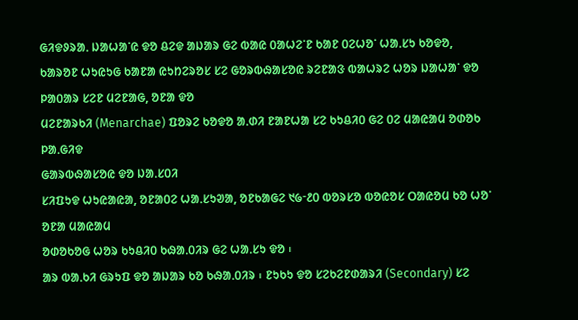ᱜᱤᱫᱽᱨᱟᱹ ᱡᱟᱦᱟᱸᱭ ᱫᱚ ᱪᱮᱫ ᱟᱡᱟᱨ ᱜᱮ ᱵᱟᱭ ᱐ᱟᱦᱮᱸᱱ ᱠᱟᱱ ᱐ᱮᱦᱚᱸ ᱦᱟᱹᱥᱩ ᱠᱚᱫᱚ, ᱠᱟᱨᱚᱱ ᱦᱩᱭᱩᱜ ᱠᱟᱱᱟ ᱭᱩᱴᱮᱨᱚᱥ ᱥᱮ ᱜᱚᱨᱵᱷᱟᱥᱚᱭ ᱨᱮᱱᱟᱝ ᱵᱟᱦᱨᱮ ᱦᱚᱨ ᱡᱟᱦᱟᱸ ᱫᱚ ᱞᱟ᱐ᱟᱨ ᱥᱮᱱ ᱢᱮᱱᱟᱜ, ᱚᱱᱟ ᱫᱚ
ᱢᱮᱱᱟᱨᱠᱤ (Menarchae) ᱯᱚᱨᱮ ᱠᱚᱫᱚ ᱟᱹᱰᱤ ᱱᱟᱱᱦᱟ ᱥᱮ ᱠᱩᱪᱤ᱐ ᱜᱮ ᱐ᱮ ᱢᱟᱭᱟᱢ ᱚᱰᱚᱠ ᱞᱟᱹᱜᱤᱫ
ᱜᱟᱨᱵᱷᱟᱥᱚᱭ ᱫᱚ ᱡᱟᱹᱥ᱐ᱤ
ᱥᱤᱯᱩᱫ ᱦᱩᱭᱟᱭᱟ, ᱚᱱᱟ᱐ᱮ ᱦᱟᱹᱥᱩᱣᱟ, ᱚᱱᱠᱟᱜᱮ ᱑᱙ᱼ᱒᱐ ᱵᱚᱨᱥᱚ ᱵᱚᱭᱚᱥ ᱛᱟᱭᱚᱢ ᱠᱚ ᱦᱚᱸ ᱚᱱᱟ ᱢᱟᱭᱟᱢ
ᱚᱰᱚᱠᱚᱜ ᱦᱚᱨ ᱠᱩᱪᱤ᱐ ᱠᱷᱟᱹ᱐ᱤᱨ ᱜᱮ ᱦᱟᱹᱥᱩ ᱫᱚ ᱾
ᱟᱨ ᱵᱟᱹᱠᱤ ᱜᱨᱩᱯ ᱫᱚ ᱟᱡᱟᱨ ᱠᱚ ᱠᱷᱟᱹ᱐ᱤᱨ ᱾ ᱱᱩᱠᱩ ᱫᱚ ᱥᱮᱠᱮᱱᱰᱟᱨᱤ (Secondary) ᱥᱮ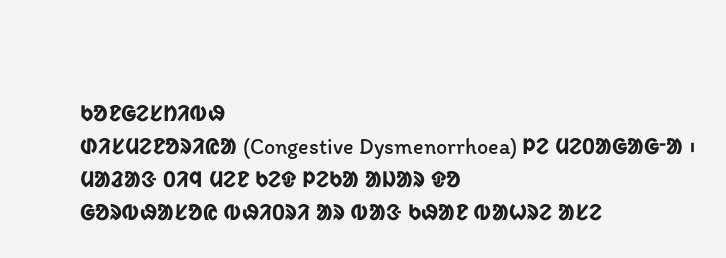ᱠᱚᱱᱜᱮᱥᱴᱤᱵᱷ
ᱰᱤᱥᱢᱮᱱᱚᱨᱤᱭᱟ (Congestive Dysmenorrhoea) ᱞᱮ ᱢᱮ᱐ᱟᱜᱟᱜᱼᱟ ᱾ ᱢᱟᱲᱟᱝ ᱐ᱤᱧ ᱢᱮᱱ ᱠᱮᱫ ᱞᱮᱠᱟ ᱟᱡᱟᱨ ᱫᱚ
ᱜᱚᱨᱵᱷᱟᱥᱚᱭ ᱵᱷᱤ᱐ᱨᱤ ᱟᱨ ᱵᱟᱝ ᱠᱷᱟᱱ ᱵᱟᱦᱨᱮ ᱟᱥᱮ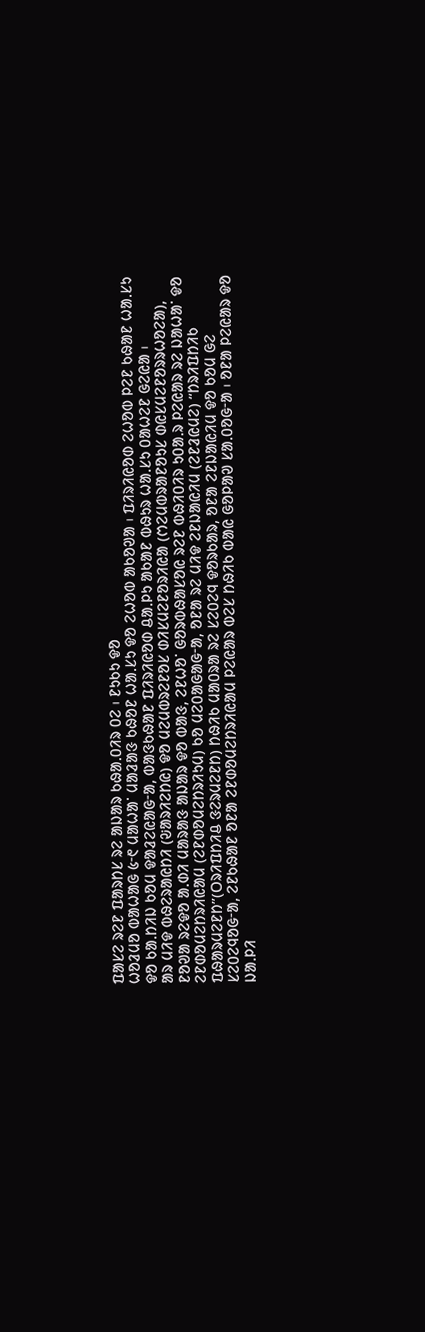ᱯᱟᱥᱮ ᱨᱮᱱ ᱯᱟᱨᱴᱥ ᱨᱮ ᱟᱡᱟᱨ ᱠᱷᱟᱹ᱐ᱤᱨ ᱐ᱮ ᱾ ᱱᱩᱠᱩ ᱫᱚ
ᱦᱚᱲᱢᱚ ᱵᱟᱦᱟᱜ ᱕ᱼ᱖ ᱢᱟᱦᱟᱸ ᱢᱟᱲᱟᱝ ᱠᱷᱚᱱ ᱦᱟᱹᱥᱩ ᱫᱚ ᱮᱦᱚᱵ ᱟᱠᱚᱣᱟ ᱾ ᱯᱤᱨᱤᱭᱚᱰ ᱮᱦᱚᱵ ᱞᱮᱱ ᱠᱷᱟᱱ ᱦᱟᱹᱥᱩ
ᱫᱚ ᱠᱟᱹᱴᱤᱡ ᱠᱚᱢ ᱫᱟᱲᱮᱭᱟᱜᱼᱟ, ᱵᱟᱝᱠᱷᱟᱱ ᱯᱤᱨᱤᱭᱚᱰ ᱪᱟᱹᱞᱩ ᱟᱠᱟᱱ ᱵᱷᱩᱨ ᱦᱟᱹᱥᱩ ᱐ᱟᱦᱮᱱ ᱜᱮᱭᱟ ᱾
ᱟᱨ ᱢᱤᱫ ᱵᱷᱮᱨᱟᱭᱴᱤ (ᱶᱟᱨᱤᱮᱴᱭ) ᱫᱚ ᱢᱮᱢᱵᱨᱮᱱᱚᱥ ᱰᱤᱥᱢᱮᱱᱚᱨᱤᱭᱟ (ᱬᱮᱢᱵᱨᱟᱱᱚᱩᱥ ᱰᱭᱥᱢᱮᱱᱚᱨᱨᱦᱚᱮᱟ),
ᱱᱚᱣᱟ ᱨᱮᱫᱚ ᱟᱹᱰᱤ ᱢᱟᱨᱟᱝ ᱟᱡᱟᱨ ᱫᱚ ᱵᱟᱝ, ᱮᱱᱦᱚᱸ ᱜᱚᱨᱵᱷᱟᱥᱚᱭ ᱨᱮᱱ ᱵᱷᱤ᱐ᱤᱨ ᱩ᱐ᱟᱹᱨ ᱞᱮᱭᱟᱨ ᱨᱮ ᱡᱟᱦᱟᱸ ᱫᱚ
ᱮᱱᱰᱚᱢᱮᱴᱨᱤᱭᱟᱢ (ᱮᱱᱰᱚᱢᱮᱴᱨᱤᱩᱢ) ᱠᱚ ᱢᱮ᱐ᱟᱜᱟᱜᱼᱟ, ᱚᱱᱟ ᱨᱮ ᱢᱤᱫ ᱮᱱᱡᱟᱭᱤᱢ (ᱮᱱᱲᱭᱢᱮ) “ᱴᱨᱤᱯᱴᱤᱠ
ᱯᱷᱟᱨᱢᱮᱱᱴ”(ᱛᱨᱤᱯᱴᱤᱪ ᱝᱮᱨᱢᱮᱱᱴ) ᱴᱷᱤᱠ ᱢᱟ᱐ᱨᱟ ᱨᱮ ᱥᱮ᱐ᱮᱧ ᱫᱚᱨᱠᱟᱨ, ᱚᱱᱟ ᱮᱱᱡᱟᱭᱤᱢ ᱫᱚ ᱠᱚᱢ ᱜᱮ
ᱥᱮ᱐ᱮᱧᱚᱜᱼᱟ, ᱮᱱᱠᱷᱟᱱ ᱚᱱᱟ ᱮᱱᱰᱚᱢᱮᱴᱨᱤᱭᱟᱢ ᱞᱮᱭᱟᱨ ᱵᱮᱥ ᱴᱷᱤᱠ ᱵᱟᱭ ᱜᱚᱞᱟᱣ ᱥᱟᱹ᱐ᱚᱜᱼᱟ ᱾ ᱚᱱᱟ ᱞᱮᱭᱟᱨ ᱫᱚ
ᱡᱟᱹᱞᱤ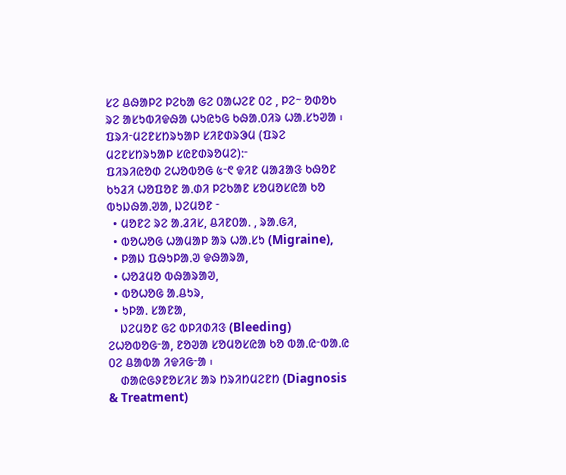ᱥᱮ ᱪᱷᱟᱞᱮ ᱞᱮᱠᱟ ᱜᱮ ᱐ᱟᱦᱮᱱ ᱐ᱮ , ᱞᱮᱻ ᱚᱰᱚᱠ ᱨᱮ ᱟᱥᱩᱵᱤᱫᱷᱟ ᱦᱩᱭᱩᱜ ᱠᱷᱟᱹ᱐ᱤᱨ ᱦᱟᱹᱥᱩᱣᱟ ᱾
ᱯᱨᱤᱼᱢᱮᱱᱥᱴᱨᱩᱟᱞ ᱥᱤᱱᱰᱨᱳᱢ (ᱯᱨᱮ ᱢᱮᱱᱥᱴᱨᱩᱟᱞ ᱥᱭᱱᱰᱨᱚᱢᱮ)ᱺᱼ
ᱯᱤᱨᱤᱭᱚᱰ ᱮᱦᱚᱵᱚᱜ ᱕ᱼ᱖ ᱫᱤᱱ ᱢᱟᱲᱟᱝ ᱠᱷᱚᱱ ᱠᱩᱲᱤ ᱦᱚᱯᱚᱱ ᱟᱹᱰᱤ ᱞᱮᱠᱟᱱ ᱥᱚᱢᱚᱥᱭᱟ ᱠᱚ ᱵᱩᱡᱷᱟᱹᱣᱟ, ᱡᱮᱢᱚᱱ ᱼ
  • ᱢᱚᱱᱮ ᱨᱮ ᱟᱹᱲᱤᱥ, ᱪᱤᱱ᱐ᱟᱹ , ᱨᱟᱹᱜᱤ,
  • ᱵᱚᱦᱚᱜ ᱦᱟᱢᱟᱞ ᱟᱨ ᱦᱟᱹᱥᱩ (Migraine),
  • ᱞᱟᱡ ᱯᱷᱩᱞᱟᱹᱣ ᱫᱷᱟᱨᱟ,
  • ᱦᱚᱲᱢᱚ ᱵᱷᱟᱨᱟᱣ,
  • ᱵᱚᱦᱚᱜ ᱟᱹᱪᱩᱨ,
  • ᱩᱞᱟᱹ ᱥᱟᱱᱟ,
    ᱡᱮᱢᱚᱱ ᱜᱮ ᱵᱞᱤᱰᱤᱝ (Bleeding) ᱮᱦᱚᱵᱚᱜᱼᱟ, ᱱᱚᱣᱟ ᱥᱚᱢᱚᱥᱭᱟ ᱠᱚ ᱵᱟᱹᱭᱼᱵᱟᱹᱭ ᱐ᱮ ᱪᱟᱵᱟ ᱤᱫᱤᱜᱼᱟ ᱾
    ᱰᱟᱭᱜᱽᱱᱚᱥᱤᱥ ᱟᱨ ᱴᱨᱤᱴᱢᱮᱱᱴ (Diagnosis & Treatment)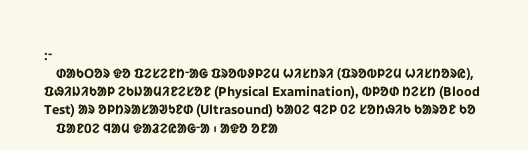ᱺᱼ
    ᱰᱟᱠᱛᱚᱨ ᱫᱚ ᱯᱮᱥᱮᱱᱴᱼᱟᱜ ᱯᱨᱚᱵᱽᱞᱮᱢ ᱦᱤᱥᱴᱨᱤ (ᱯᱨᱚᱵᱞᱮᱢ ᱦᱤᱥᱴᱚᱨᱭ), ᱯᱷᱤᱡᱤᱠᱟᱞ ᱮᱠᱡᱟᱢᱤᱱᱮᱥᱚᱱ (Physical Examination), ᱵᱞᱚᱰ ᱴᱮᱥᱴ (Blood Test) ᱟᱨ ᱚᱞᱴᱨᱟᱥᱟᱣᱩᱱᱰ (Ultrasound) ᱠᱟ᱐ᱮ ᱧᱮᱞ ᱐ᱮ ᱥᱚᱴᱷᱤᱠ ᱠᱟᱨᱚᱱ ᱠᱚ
    ᱯᱟᱱ᱐ᱮ ᱧᱟᱢ ᱫᱟᱲᱮᱭᱟᱜᱼᱟ ᱾ ᱟᱫᱚ ᱚᱱᱟ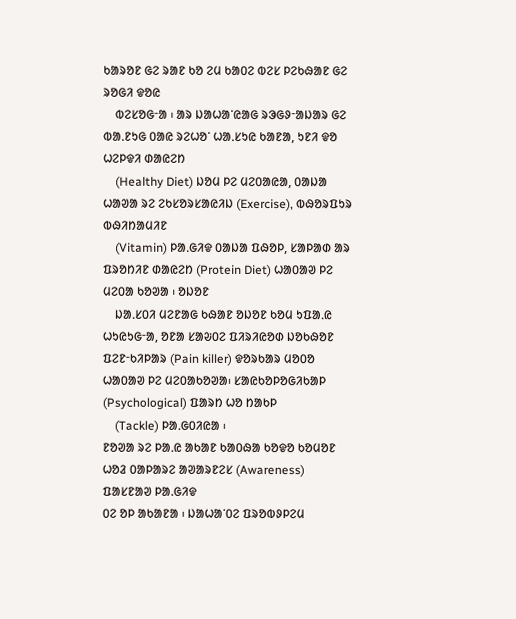ᱠᱟᱨᱚᱱ ᱜᱮ ᱨᱟᱱ ᱠᱚ ᱮᱢ ᱠᱟ᱐ᱮ ᱵᱮᱥ ᱞᱮᱠᱷᱟᱱ ᱜᱮ ᱨᱚᱜᱤ ᱫᱚᱭ
    ᱵᱮᱥᱚᱜᱼᱟ ᱾ ᱟᱨ ᱡᱟᱦᱟᱸᱭᱟᱜ ᱨᱳᱜᱽᱼᱟᱡᱟᱨ ᱜᱮ ᱵᱟᱹᱱᱩᱜ ᱐ᱟᱭ ᱨᱮᱦᱚᱸ ᱦᱟᱹᱥᱩᱭ ᱠᱟᱱᱟ, ᱩᱱᱤ ᱫᱚ ᱦᱮᱞᱫᱤ ᱰᱟᱭᱮᱴ
    (Healthy Diet) ᱡᱚᱢ ᱞᱮ ᱢᱮ᱐ᱟᱭᱟ, ᱐ᱟᱡᱟ ᱦᱟᱣᱟ ᱨᱮ ᱮᱠᱥᱚᱨᱥᱟᱭᱤᱡ (Exercise), ᱵᱷᱚᱨᱯᱩᱨ ᱵᱷᱤᱴᱟᱢᱤᱱ
    (Vitamin) ᱞᱟᱹᱜᱤᱫ ᱐ᱟᱡᱟ ᱯᱷᱚᱞ, ᱥᱟᱞᱟᱰ ᱟᱨ ᱯᱨᱚᱴᱤᱱ ᱰᱟᱭᱮᱴ (Protein Diet) ᱦᱟ᱐ᱟᱣ ᱞᱮ ᱢᱮ᱐ᱟ ᱠᱚᱣᱟ ᱾ ᱚᱡᱚᱱ
    ᱡᱟᱹᱥ᱐ᱤ ᱢᱮᱱᱟᱜ ᱠᱷᱟᱱ ᱚᱡᱚᱱ ᱠᱚᱢ ᱩᱯᱟᱹᱭ ᱦᱩᱭᱩᱜᱼᱟ, ᱚᱱᱟ ᱥᱟᱶ᱐ᱮ ᱯᱤᱨᱤᱭᱚᱰ ᱡᱚᱠᱷᱚᱱ ᱯᱮᱱᱼᱠᱤᱞᱟᱨ (Pain killer) ᱫᱚᱨᱠᱟᱨ ᱢᱚ᱐ᱚ ᱦᱟ᱐ᱟᱣ ᱞᱮ ᱢᱮ᱐ᱟᱠᱚᱣᱟ᱾ ᱥᱟᱭᱠᱚᱞᱚᱜᱤᱠᱟᱞ (Psychological) ᱯᱟᱨᱴ ᱦᱚ ᱴᱟᱠᱞ
    (Tackle) ᱞᱟᱹᱜ᱐ᱤᱭᱟ ᱾
ᱱᱚᱣᱟ ᱨᱮ ᱞᱟᱹᱭ ᱟᱠᱟᱱ ᱠᱟ᱐ᱷᱟ ᱠᱚᱫᱚ ᱠᱚᱢᱚᱱ ᱦᱚᱲ ᱐ᱟᱞᱟᱨᱮ ᱟᱣᱟᱨᱱᱮᱥ (Awareness) ᱯᱟᱥᱱᱟᱣ ᱞᱟ.ᱜᱤᱫ
᱐ᱮ ᱚᱞ ᱟᱠᱟᱱᱟ ᱾ ᱡᱟᱦᱟᱸ᱐ᱮ ᱯᱨᱚᱵᱽᱞᱮᱢ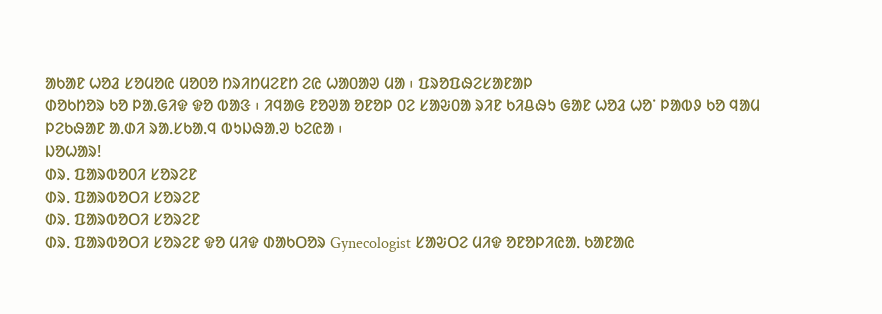ᱟᱠᱟᱱ ᱦᱚᱲ ᱥᱚᱢᱚᱭ ᱢᱚ᱐ᱚ ᱴᱨᱤᱴᱢᱮᱱᱴ ᱮᱭ ᱦᱟ᱐ᱟᱣ ᱢᱟ ᱾ ᱯᱨᱚᱯᱷᱮᱥᱟᱱᱟᱞ
ᱰᱚᱠᱴᱚᱨ ᱠᱚ ᱞᱟᱹᱜᱤᱫ ᱫᱚ ᱵᱟᱝ ᱾ ᱤᱧᱟᱜ ᱱᱚᱣᱟ ᱚᱱᱚᱞ ᱐ᱮ ᱥᱟᱶ᱐ᱟ ᱨᱤᱱ ᱠᱤᱪᱷᱩ ᱜᱟᱱ ᱦᱚᱲ ᱦᱚᱸ ᱞᱟᱵᱽ ᱠᱚ ᱧᱟᱢ
ᱞᱮᱠᱷᱟᱱ ᱟᱹᱰᱤ ᱨᱟᱹᱥᱠᱟᱹᱧ ᱵᱩᱡᱷᱟᱹᱣ ᱠᱮᱭᱟ ᱾
ᱡᱚᱦᱟᱨ!
ᱰᱨᱹ ᱯᱟᱨᱵᱚ᱐ᱤ ᱥᱚᱨᱮᱱ
ᱰᱨᱹ ᱯᱟᱨᱵᱚᱛᱤ ᱥᱚᱨᱮᱱ
ᱰᱨᱹ ᱯᱟᱨᱵᱚᱛᱤ ᱥᱚᱨᱮᱱ
ᱰᱨᱹ ᱯᱟᱨᱵᱚᱛᱤ ᱥᱚᱨᱮᱱ ᱫᱚ ᱢᱤᱫ ᱰᱟᱠᱛᱚᱨ Gynecologist ᱥᱟᱶᱛᱮ ᱢᱤᱫ ᱚᱱᱚᱞᱤᱭᱟᱹ ᱠᱟᱱᱟᱭ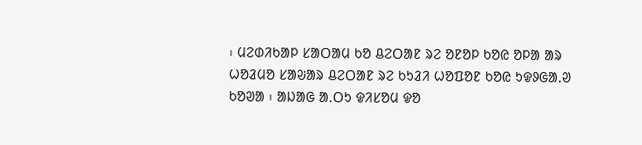᱾ ᱢᱮᱰᱤᱠᱟᱞ ᱥᱟᱛᱟᱢ ᱠᱚ ᱪᱮᱛᱟᱱ ᱨᱮ ᱚᱱᱚᱞ ᱠᱚᱭ ᱚᱞᱟ ᱟᱨ ᱦᱚᱲᱢᱚ ᱥᱟᱶᱟᱨ ᱪᱮᱛᱟᱱ ᱨᱮ ᱠᱩᱲᱤ ᱦᱚᱯᱚᱱ ᱠᱚᱭ ᱩᱫᱽᱜᱟᱹᱣ ᱠᱚᱣᱟ ᱾ ᱟᱡᱟᱜ ᱟᱹᱛᱩ ᱫᱤᱥᱚᱢ ᱫᱚ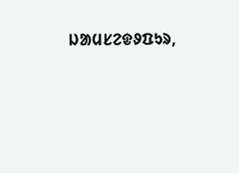ᱡᱟᱢᱥᱮᱫᱽᱯᱩᱨ,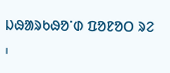ᱡᱷᱟᱨᱠᱷᱚᱸᱰ ᱯᱚᱱᱚᱛ ᱨᱮ ᱾